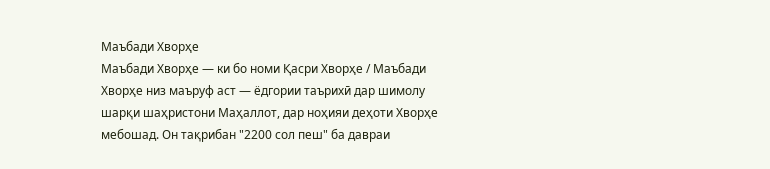Маъбади Хворҳе
Маъбади Хворҳе — ки бо номи Қасри Хворҳе / Маъбади Хворҳе низ маъруф аст — ёдгории таърихӣ дар шимолу шарқи шаҳристони Маҳаллот, дар ноҳияи деҳоти Хворҳе мебошад. Он тақрибан "2200 сол пеш" ба давраи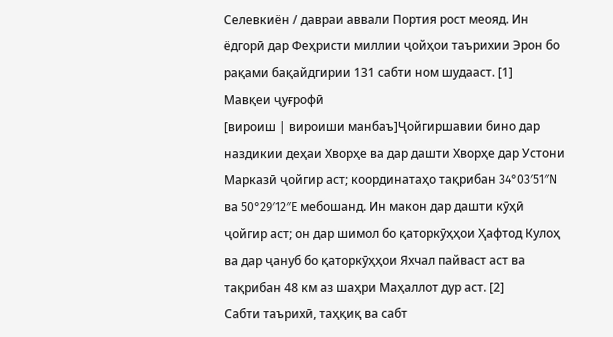Селевкиён / давраи аввали Портия рост меояд. Ин ёдгорӣ дар Феҳристи миллии ҷойҳои таърихии Эрон бо рақами бақайдгирии 131 сабти ном шудааст. [1]
Мавқеи ҷуғрофӣ
[вироиш | вироиши манбаъ]Ҷойгиршавии бино дар наздикии деҳаи Хворҳе ва дар дашти Хворҳе дар Устони Марказӣ ҷойгир аст; координатаҳо тақрибан 34°03′51″N ва 50°29′12″E мебошанд. Ин макон дар дашти кӯҳӣ ҷойгир аст; он дар шимол бо қаторкӯҳҳои Ҳафтод Кулоҳ ва дар ҷануб бо қаторкӯҳҳои Яхчал пайваст аст ва тақрибан 48 км аз шаҳри Маҳаллот дур аст. [2]
Сабти таърихӣ, таҳқиқ ва сабт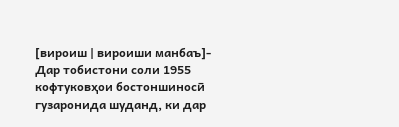[вироиш | вироиши манбаъ]- Дар тобистони соли 1955 кофтуковҳои бостоншиносӣ гузаронида шуданд, ки дар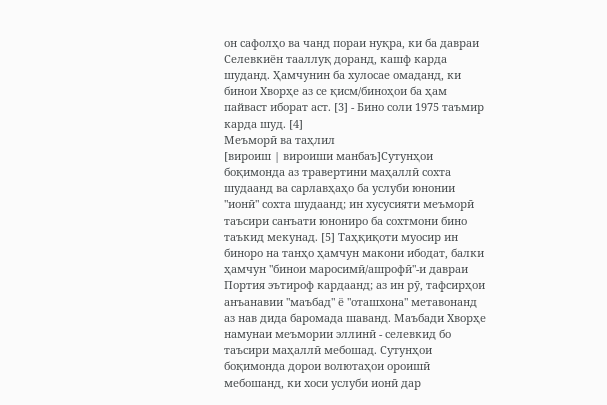он сафолҳо ва чанд пораи нуқра, ки ба давраи Селевкиён тааллуқ доранд, кашф карда шуданд. Ҳамчунин ба хулосае омаданд, ки бинои Хворҳе аз се қисм/биноҳои ба ҳам пайваст иборат аст. [3] - Бино соли 1975 таъмир карда шуд. [4]
Меъморӣ ва таҳлил
[вироиш | вироиши манбаъ]Сутунҳои боқимонда аз травертини маҳаллӣ сохта шудаанд ва сарлавҳаҳо ба услуби юнонии "ионӣ" сохта шудаанд; ин хусусияти меъморӣ таъсири санъати юнониро ба сохтмони бино таъкид мекунад. [5] Таҳқиқоти муосир ин биноро на танҳо ҳамчун макони ибодат, балки ҳамчун "бинои маросимӣ/ашрофӣ"-и давраи Портия эътироф кардаанд; аз ин рӯ, тафсирҳои анъанавии "маъбад" ё "оташхона" метавонанд аз нав дида баромада шаванд. Маъбади Хворҳе намунаи меъмории эллинӣ - селевкид бо таъсири маҳаллӣ мебошад. Сутунҳои боқимонда дорои волютаҳои ороишӣ мебошанд, ки хоси услуби ионӣ дар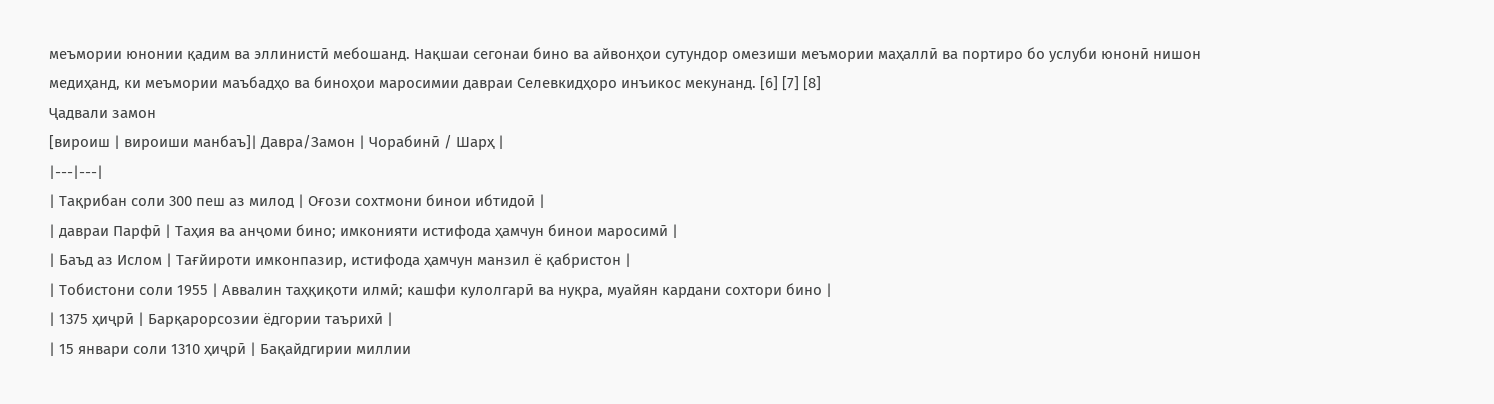меъмории юнонии қадим ва эллинистӣ мебошанд. Нақшаи сегонаи бино ва айвонҳои сутундор омезиши меъмории маҳаллӣ ва портиро бо услуби юнонӣ нишон медиҳанд, ки меъмории маъбадҳо ва биноҳои маросимии давраи Селевкидҳоро инъикос мекунанд. [6] [7] [8]
Ҷадвали замон
[вироиш | вироиши манбаъ]| Давра/Замон | Чорабинӣ / Шарҳ |
|---|---|
| Тақрибан соли 300 пеш аз милод | Оғози сохтмони бинои ибтидоӣ |
| давраи Парфӣ | Таҳия ва анҷоми бино; имконияти истифода ҳамчун бинои маросимӣ |
| Баъд аз Ислом | Тағйироти имконпазир, истифода ҳамчун манзил ё қабристон |
| Тобистони соли 1955 | Аввалин таҳқиқоти илмӣ; кашфи кулолгарӣ ва нуқра, муайян кардани сохтори бино |
| 1375 ҳиҷрӣ | Барқарорсозии ёдгории таърихӣ |
| 15 январи соли 1310 ҳиҷрӣ | Бақайдгирии миллии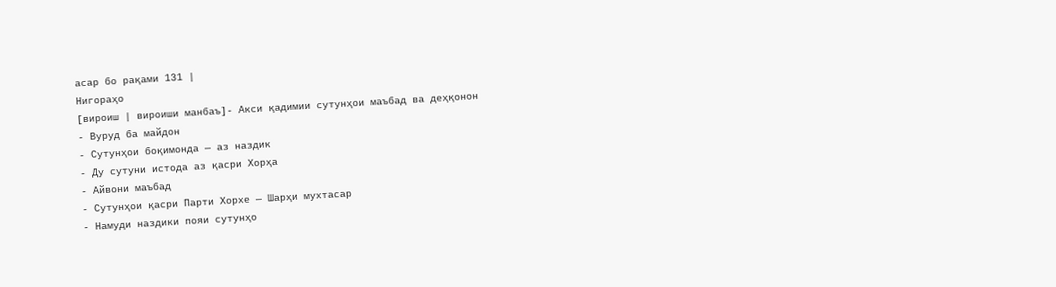асар бо рақами 131 |
Нигораҳо
[вироиш | вироиши манбаъ]- Акси қадимии сутунҳои маъбад ва деҳқонон
- Вуруд ба майдон
- Сутунҳои боқимонда — аз наздик
- Ду сутуни истода аз қасри Хорҳа
- Айвони маъбад
- Сутунҳои қасри Парти Хорхе — Шарҳи мухтасар
- Намуди наздики пояи сутунҳо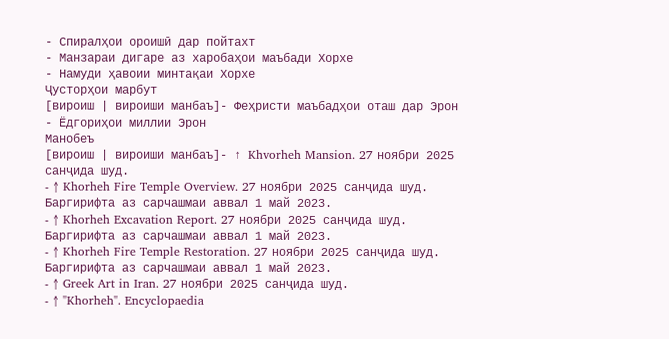- Спиралҳои ороишӣ дар пойтахт
- Манзараи дигаре аз харобаҳои маъбади Хорхе
- Намуди ҳавоии минтақаи Хорхе
Ҷусторҳои марбут
[вироиш | вироиши манбаъ]- Феҳристи маъбадҳои оташ дар Эрон
- Ёдгориҳои миллии Эрон
Манобеъ
[вироиш | вироиши манбаъ]- ↑ Khvorheh Mansion. 27 ноябри 2025 санҷида шуд.
- ↑ Khorheh Fire Temple Overview. 27 ноябри 2025 санҷида шуд. Баргирифта аз сарчашмаи аввал 1 май 2023.
- ↑ Khorheh Excavation Report. 27 ноябри 2025 санҷида шуд. Баргирифта аз сарчашмаи аввал 1 май 2023.
- ↑ Khorheh Fire Temple Restoration. 27 ноябри 2025 санҷида шуд. Баргирифта аз сарчашмаи аввал 1 май 2023.
- ↑ Greek Art in Iran. 27 ноябри 2025 санҷида шуд.
- ↑ "Khorheh". Encyclopaedia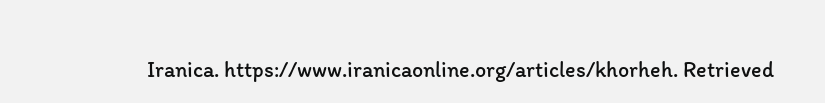Iranica. https://www.iranicaonline.org/articles/khorheh. Retrieved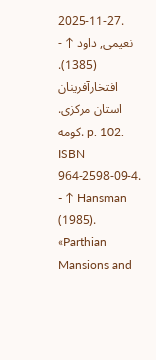2025-11-27.
- ↑ نعیمی, داود (1385). افتخارآفرینان استان مرکزی. کومه. p. 102. ISBN 964-2598-09-4.
- ↑ Hansman (1985). «Parthian Mansions and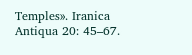Temples». Iranica Antiqua 20: 45–67.